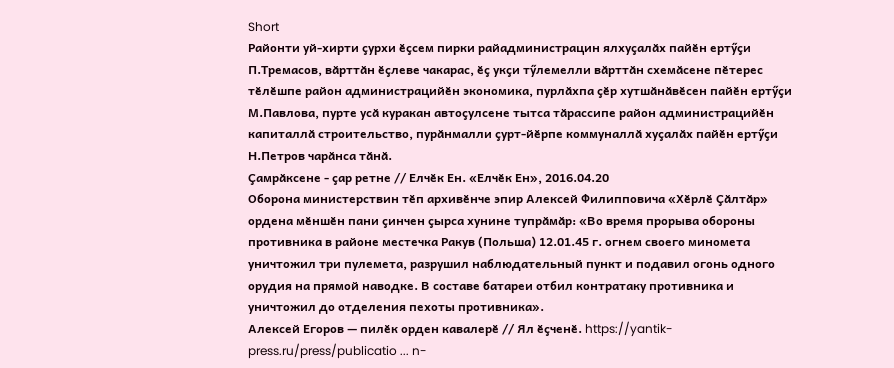Short
Районти уй-хирти ҫурхи ӗҫсем пирки райадминистрацин ялхуҫалӑх пайӗн ертӳҫи П.Тремасов, вӑрттӑн ӗҫлеве чакарас, ӗҫ укҫи тӳлемелли вӑрттӑн схемӑсене пӗтерес тӗлӗшпе район администрацийӗн экономика, пурлӑхпа ҫӗр хутшӑнӑвӗсен пайӗн ертӳҫи М.Павлова, пурте усӑ куракан автоҫулсене тытса тӑрассипе район администрацийӗн капиталлӑ строительство, пурӑнмалли ҫурт-йӗрпе коммуналлӑ хуҫалӑх пайӗн ертӳҫи Н.Петров чарӑнса тӑнӑ.
Ҫамрӑксене - ҫар ретне // Елчӗк Ен. «Елчӗк Ен», 2016.04.20
Оборона министерствин тӗп архивӗнче эпир Алексей Филипповича «Хӗрлӗ Ҫӑлтӑр» ордена мӗншӗн пани ҫинчен ҫырса хунине тупрӑмӑр: «Во время прорыва обороны противника в районе местечка Ракув (Польша) 12.01.45 г. огнем своего миномета уничтожил три пулемета, разрушил наблюдательный пункт и подавил огонь одного орудия на прямой наводке. В составе батареи отбил контратаку противника и уничтожил до отделения пехоты противника».
Алексей Егоров — пилӗк орден кавалерӗ // Ял ӗҫченӗ. https://yantik-press.ru/press/publicatio ... n-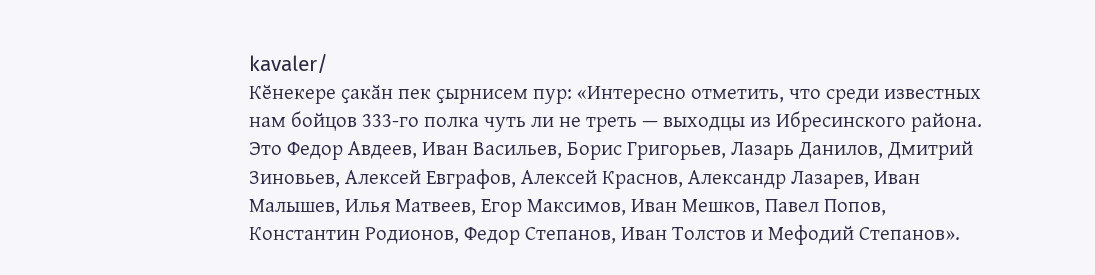kavaler/
Кӗнекере ҫакӑн пек ҫырнисем пур: «Интересно отметить, что среди известных нам бойцов 333-го полка чуть ли не треть — выходцы из Ибресинского района. Это Федор Авдеев, Иван Васильев, Борис Григорьев, Лазарь Данилов, Дмитрий Зиновьев, Алексей Евграфов, Алексей Краснов, Александр Лазарев, Иван Малышев, Илья Матвеев, Егор Максимов, Иван Мешков, Павел Попов, Константин Родионов, Федор Степанов, Иван Толстов и Мефодий Степанов».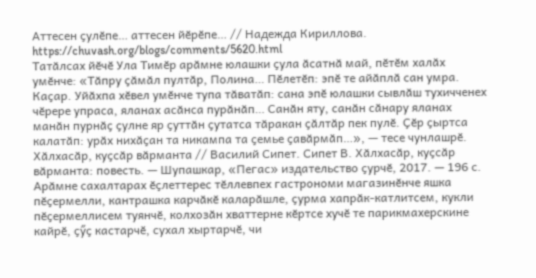Аттесен ҫулӗпе… аттесен йӗрӗпе… // Надежда Кириллова. https://chuvash.org/blogs/comments/5620.html
Татӑлсах йӗчӗ Ула Тимӗр арӑмне юлашки ҫула ӑсатнӑ май, пӗтӗм халӑх умӗнче: «Тӑпру ҫӑмӑл пултӑр, Полина… Пӗлетӗп: эпӗ те айӑплӑ сан умра. Каҫар. Уйӑхпа хӗвел умӗнче тупа тӑватӑп: сана эпӗ юлашки сывлӑш тухичченех чӗрере упраса, яланах асӑнса пурӑнӑп… Санӑн яту, санӑн сӑнару яланах манӑн пурнӑҫ ҫулне яр ҫуттӑн ҫутатса тӑракан ҫӑлтӑр пек пулӗ. Ҫӗр ҫыртса калатӑп: урӑх нихӑҫан та никампа та ҫемье ҫавӑрмӑп…», — тесе чунлашрӗ.
Хӑлхасӑр, куҫсӑр вӑрманта // Василий Сипет. Сипет В. Хӑлхасӑр, куҫсӑр вӑрманта: повесть. — Шупашкар, «Пегас» издательство ҫурчӗ, 2017. — 196 с.
Арӑмне сахалтарах ӗҫлеттерес тӗллевпех гастрономи магазинӗнче яшка пӗҫермелли, кантрашка карчӑкӗ каларӑшле, ҫурма хапрӑк-катлитсем, кукли пӗҫермеллисем туянчӗ, колхозӑн хваттерне кӗртсе хучӗ те парикмахерскине кайрӗ, ҫӳҫ кастарчӗ, сухал хыртарчӗ, чи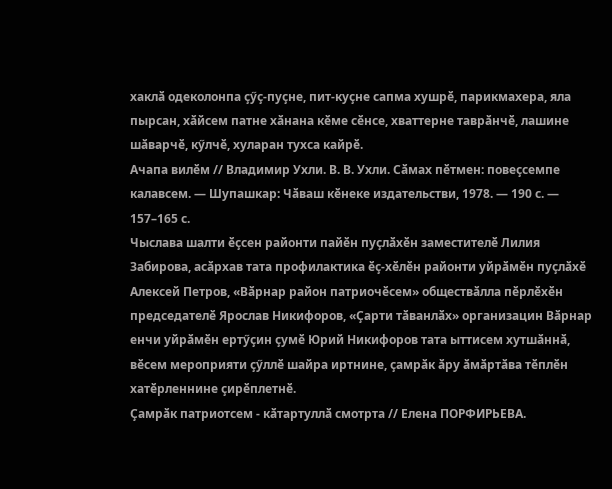хаклӑ одеколонпа ҫӳҫ-пуҫне, пит-куҫне сапма хушрӗ, парикмахера, яла пырсан, хӑйсем патне хӑнана кӗме сӗнсе, хваттерне таврӑнчӗ, лашине шӑварчӗ, кӳлчӗ, хуларан тухса кайрӗ.
Ачапа вилӗм // Владимир Ухли. В. В. Ухли. Сӑмах пӗтмен: повеҫсемпе калавсем. — Шупашкар: Чӑваш кӗнеке издательстви, 1978. — 190 с. — 157–165 с.
Чыслава шалти ӗҫсен районти пайӗн пуҫлӑхӗн заместителӗ Лилия Забирова, асӑрхав тата профилактика ӗҫ-хӗлӗн районти уйрӑмӗн пуҫлӑхӗ Алексей Петров, «Вӑрнар район патриочӗсем» обществӑлла пӗрлӗхӗн председателӗ Ярослав Никифоров, «Ҫарти тӑванлӑх» организацин Вӑрнар енчи уйрӑмӗн ертӳҫин ҫумӗ Юрий Никифоров тата ыттисем хутшӑннӑ, вӗсем мероприяти ҫӳллӗ шайра иртнине, ҫамрӑк ӑру ӑмӑртӑва тӗплӗн хатӗрленнине ҫирӗплетнӗ.
Ҫамрӑк патриотсем - кӑтартуллӑ смотрта // Елена ПОРФИРЬЕВА.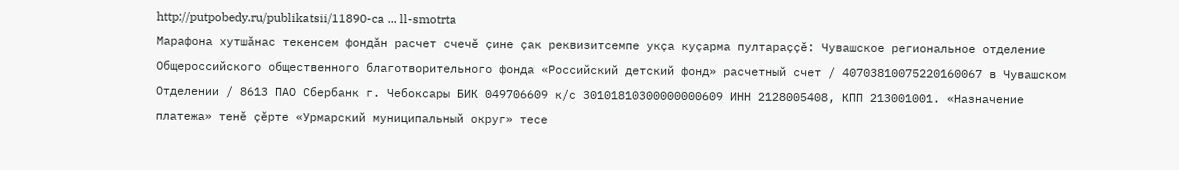http://putpobedy.ru/publikatsii/11890-ca ... ll-smotrta
Марафона хутшӑнас текенсем фондӑн расчет счечӗ ҫине ҫак реквизитсемпе укҫа куҫарма пултараҫҫӗ: Чувашское региональное отделение Общероссийского общественного благотворительного фонда «Российский детский фонд» расчетный счет / 40703810075220160067 в Чувашском Отделении / 8613 ПАО Сбербанк г. Чебоксары БИК 049706609 к/с 30101810300000000609 ИНН 2128005408, КПП 213001001. «Назначение платежа» тенӗ ҫӗрте «Урмарский муниципальный округ» тесе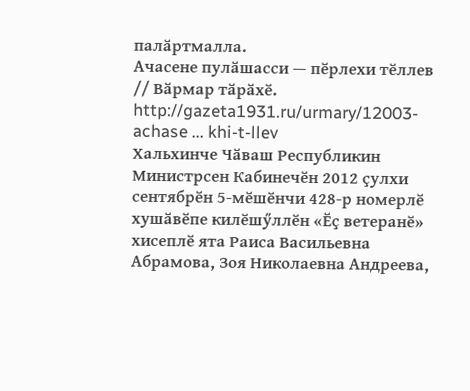палӑртмалла.
Ачасене пулӑшасси — пӗрлехи тӗллев // Вӑрмар тӑрӑхӗ. http://gazeta1931.ru/urmary/12003-achase ... khi-t-llev
Хальхинче Чӑваш Республикин Министрсен Кабинечӗн 2012 ҫулхи сентябрӗн 5-мӗшӗнчи 428-р номерлӗ хушӑвӗпе килӗшӳллӗн «Ӗҫ ветеранӗ» хисеплӗ ята Раиса Васильевна Абрамова, Зоя Николаевна Андреева,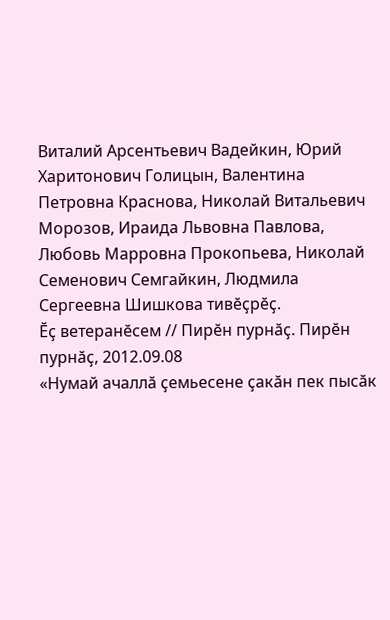Виталий Арсентьевич Вадейкин, Юрий Харитонович Голицын, Валентина Петровна Краснова, Николай Витальевич Морозов, Ираида Львовна Павлова, Любовь Марровна Прокопьева, Николай Семенович Семгайкин, Людмила Сергеевна Шишкова тивӗҫрӗҫ.
Ӗҫ ветеранӗсем // Пирӗн пурнӑҫ. Пирӗн пурнӑҫ, 2012.09.08
«Нумай ачаллӑ ҫемьесене ҫакӑн пек пысӑк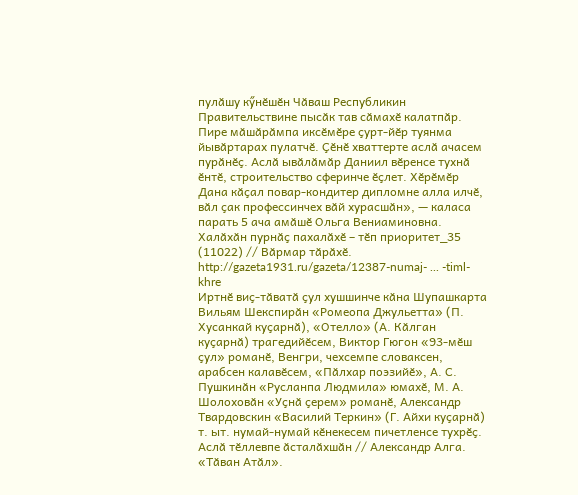пулӑшу кӳнӗшӗн Чӑваш Республикин Правительствине пысӑк тав сӑмахӗ калатпӑр. Пире мӑшӑрӑмпа иксӗмӗре ҫурт-йӗр туянма йывӑртарах пулатчӗ. Ҫӗнӗ хваттерте аслӑ ачасем пурӑнӗҫ. Аслӑ ывӑлӑмӑр Даниил вӗренсе тухнӑ ӗнтӗ, строительство сферинче ӗҫлет. Хӗрӗмӗр Дана кӑҫал повар-кондитер дипломне алла илчӗ, вӑл ҫак профессинчех вӑй хурасшӑн», — каласа парать 5 ача амӑшӗ Ольга Вениаминовна.
Халӑхӑн пурнӑҫ пахалӑхӗ – тӗп приоритет_35 (11022) // Вӑрмар тӑрӑхӗ. http://gazeta1931.ru/gazeta/12387-numaj- ... -timl-khre
Иртнӗ виҫ-тӑватӑ ҫул хушшинче кӑна Шупашкарта Вильям Шекспирӑн «Ромеопа Джульетта» (П. Хусанкай куҫарнӑ), «Отелло» (А. Кӑлган куҫарнӑ) трагедийӗсем, Виктор Гюгон «93-мӗш ҫул» романӗ, Венгри, чехсемпе словаксен, арабсен калавӗсем, «Пӑлхар поэзийӗ», А. С. Пушкинӑн «Русланпа Людмила» юмахӗ, М. А. Шолоховӑн «Уҫнӑ ҫерем» романӗ, Александр Твардовскин «Василий Теркин» (Г. Айхи куҫарнӑ) т. ыт. нумай-нумай кӗнекесем пичетленсе тухрӗҫ.
Аслӑ тӗллевпе ӑсталӑхшӑн // Александр Алга. «Тӑван Атӑл».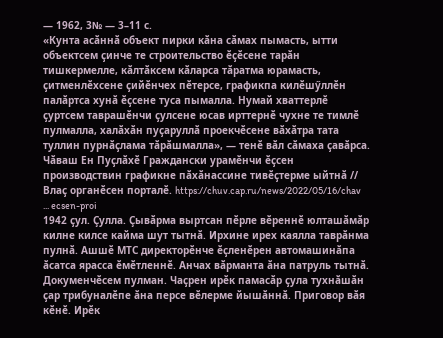— 1962, 3№ — 3–11 с.
«Кунта асӑннӑ объект пирки кӑна сӑмах пымасть, ытти объектсем ҫинче те строительство ӗҫӗсене тарӑн тишкермелле, кӑлтӑксем кӑларса тӑратма юрамасть, ҫитменлӗхсене ҫийӗнчех пӗтерсе, графикпа килӗшӳллӗн палӑртса хунӑ ӗҫсене туса пымалла. Нумай хваттерлӗ ҫуртсем таврашӗнчи ҫулсене юсав ирттернӗ чухне те тимлӗ пулмалла, халӑхӑн пуҫаруллӑ проекчӗсене вӑхӑтра тата туллин пурнӑҫлама тӑрӑшмалла», — тенӗ вӑл сӑмаха ҫавӑрса.
Чӑваш Ен Пуҫлӑхӗ Граждански урамӗнчи ӗҫсен производствин графикне пӑхӑнассине тивӗҫтерме ыйтнӑ // Влаҫ органӗсен порталӗ. https://chuv.cap.ru/news/2022/05/16/chav ... ecsen-proi
1942 ҫул. Ҫулла. Ҫывӑрма выртсан пӗрле вӗреннӗ юлташӑмӑр килне килсе кайма шут тытнӑ. Ирхине ирех каялла таврӑнма пулнӑ. Ашшӗ МТС директорӗнче ӗҫленӗрен автомашинӑпа ӑсатса ярасса ӗмӗтленнӗ. Анчах вӑрманта ӑна патруль тытнӑ. Докуменчӗсем пулман. Чаҫрен ирӗк памасӑр ҫула тухнӑшӑн ҫар трибуналӗпе ӑна персе вӗлерме йышӑннӑ. Приговор вӑя кӗнӗ. Ирӗк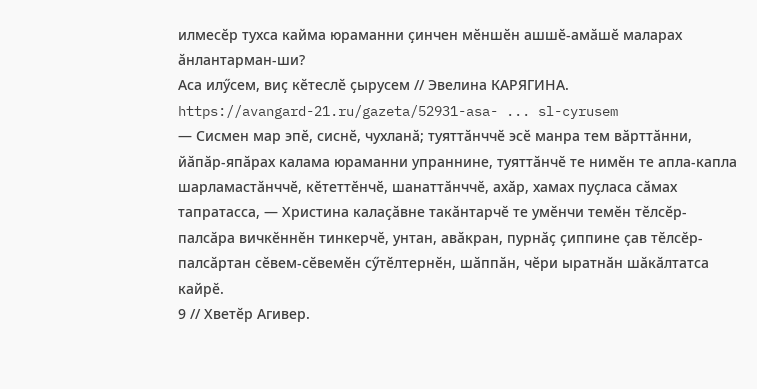илмесӗр тухса кайма юраманни ҫинчен мӗншӗн ашшӗ-амӑшӗ маларах ӑнлантарман-ши?
Аса илӳсем, виҫ кӗтеслӗ ҫырусем // Эвелина КАРЯГИНА. https://avangard-21.ru/gazeta/52931-asa- ... sl-cyrusem
— Сисмен мар эпӗ, сиснӗ, чухланӑ; туяттӑнччӗ эсӗ манра тем вӑрттӑнни, йӑпӑр-япӑрах калама юраманни упраннине, туяттӑнчӗ те нимӗн те апла-капла шарламастӑнччӗ, кӗтеттӗнчӗ, шанаттӑнччӗ, ахӑр, хамах пуҫласа сӑмах тапратасса, — Христина калаҫӑвне такӑнтарчӗ те умӗнчи темӗн тӗлсӗр-палсӑра вичкӗннӗн тинкерчӗ, унтан, авӑкран, пурнӑҫ ҫиппине ҫав тӗлсӗр-палсӑртан сӗвем-сӗвемӗн сӳтӗлтернӗн, шӑппӑн, чӗри ыратнӑн шӑкӑлтатса кайрӗ.
9 // Хветӗр Агивер.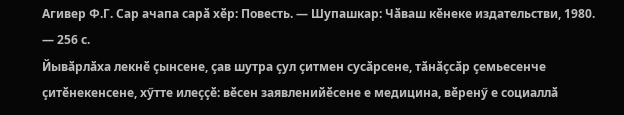Агивер Ф.Г. Сар ачапа сарӑ хӗр: Повесть. — Шупашкар: Чӑваш кӗнеке издательстви, 1980. — 256 с.
Йывӑрлӑха лекнӗ ҫынсене, ҫав шутра ҫул ҫитмен сусӑрсене, тӑнӑҫсӑр ҫемьесенче ҫитӗнекенсене, хӳтте илеҫҫӗ: вӗсен заявленийӗсене е медицина, вӗренӳ е социаллӑ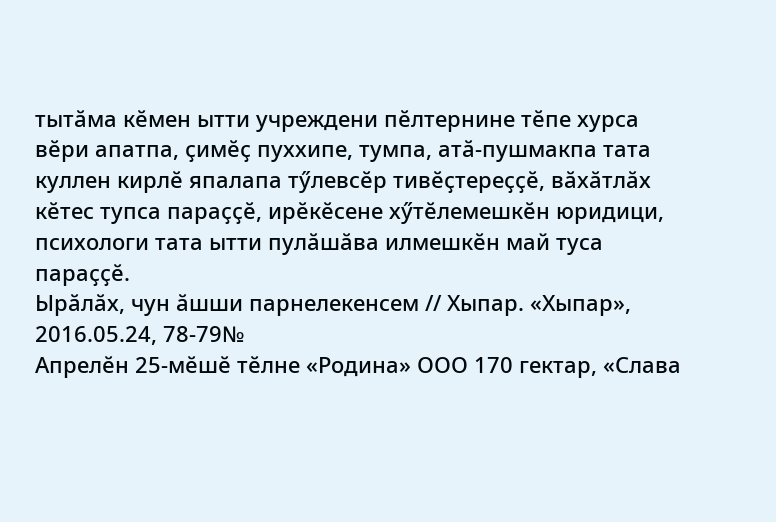тытӑма кӗмен ытти учреждени пӗлтернине тӗпе хурса вӗри апатпа, ҫимӗҫ пуххипе, тумпа, атӑ-пушмакпа тата куллен кирлӗ япалапа тӳлевсӗр тивӗҫтереҫҫӗ, вӑхӑтлӑх кӗтес тупса параҫҫӗ, ирӗкӗсене хӳтӗлемешкӗн юридици, психологи тата ытти пулӑшӑва илмешкӗн май туса параҫҫӗ.
Ырӑлӑх, чун ӑшши парнелекенсем // Хыпар. «Хыпар», 2016.05.24, 78-79№
Апрелӗн 25-мӗшӗ тӗлне «Родина» ООО 170 гектар, «Слава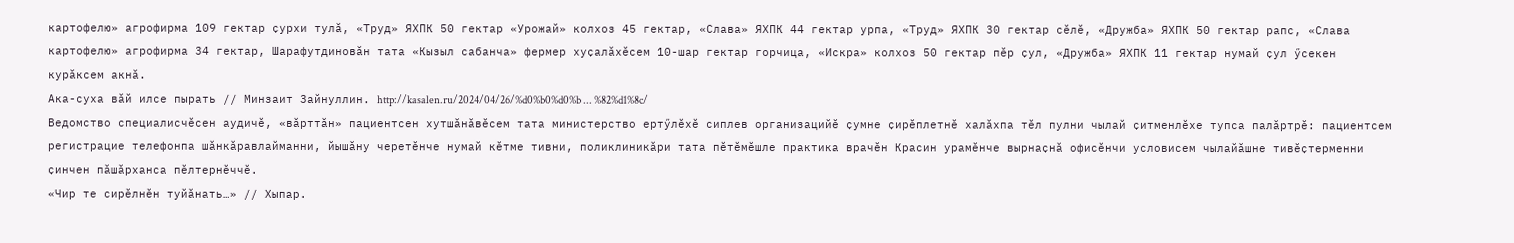картофелю» агрофирма 109 гектар ҫурхи тулӑ, «Труд» ЯХПК 50 гектар «Урожай» колхоз 45 гектар, «Слава» ЯХПК 44 гектар урпа, «Труд» ЯХПК 30 гектар сӗлӗ, «Дружба» ЯХПК 50 гектар рапс, «Слава картофелю» агрофирма 34 гектар, Шарафутдиновӑн тата «Кызыл сабанча» фермер хуҫалӑхӗсем 10-шар гектар горчица, «Искра» колхоз 50 гектар пӗр ҫул, «Дружба» ЯХПК 11 гектар нумай ҫул ӳсекен курӑксем акнӑ.
Ака-суха вӑй илсе пырать // Минзаит Зайнуллин. http://kasalen.ru/2024/04/26/%d0%b0%d0%b ... %82%d1%8c/
Ведомство специалисчӗсен аудичӗ, «вӑрттӑн» пациентсен хутшӑнӑвӗсем тата министерство ертӳлӗхӗ сиплев организацийӗ ҫумне ҫирӗплетнӗ халӑхпа тӗл пулни чылай ҫитменлӗхе тупса палӑртрӗ: пациентсем регистрацие телефонпа шӑнкӑравлайманни, йышӑну черетӗнче нумай кӗтме тивни, поликлиникӑри тата пӗтӗмӗшле практика врачӗн Красин урамӗнче вырнаҫнӑ офисӗнчи условисем чылайӑшне тивӗҫтерменни ҫинчен пӑшӑрханса пӗлтернӗччӗ.
«Чир те сирӗлнӗн туйӑнать…» // Хыпар.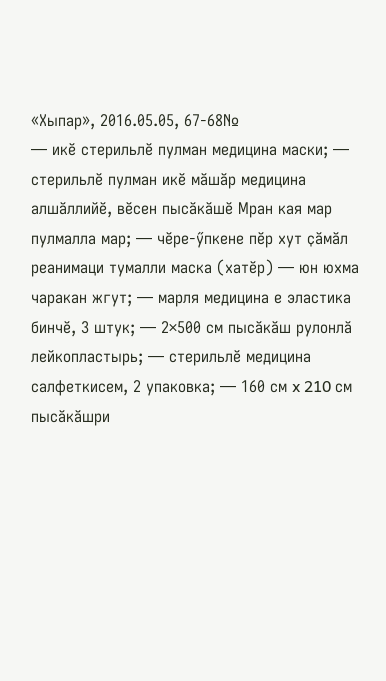«Хыпар», 2016.05.05, 67-68№
— икӗ стерильлӗ пулман медицина маски; — стерильлӗ пулман икӗ мӑшӑр медицина алшӑллийӗ, вӗсен пысӑкӑшӗ Мран кая мар пулмалла мар; — чӗре-ӳпкене пӗр хут ҫӑмӑл реанимаци тумалли маска (хатӗр) — юн юхма чаракан жгут; — марля медицина е эластика бинчӗ, 3 штук; — 2×500 см пысӑкӑш рулонлӑ лейкопластырь; — стерильлӗ медицина салфеткисем, 2 упаковка; — 160 см x 210 см пысӑкӑшри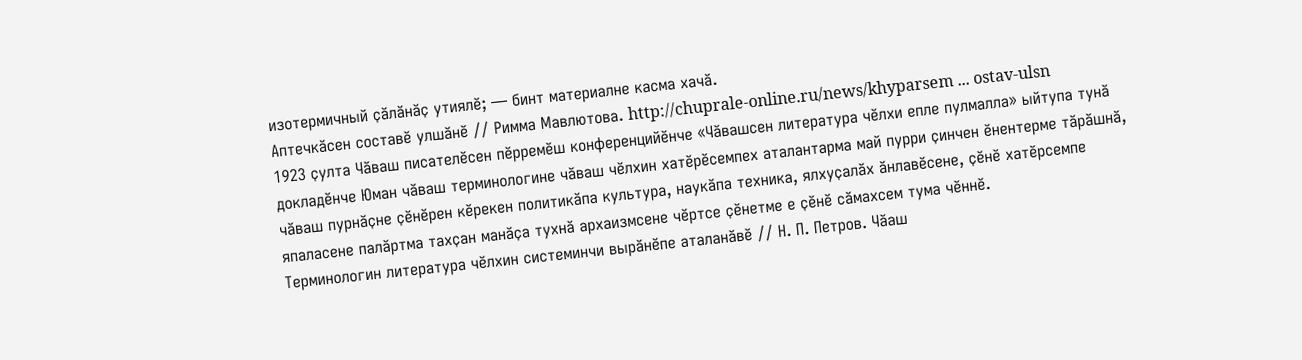изотермичный ҫӑлӑнӑҫ утиялӗ; — бинт материалне касма хачӑ.
Аптечкӑсен составӗ улшӑнӗ // Римма Мавлютова. http://chuprale-online.ru/news/khyparsem ... ostav-ulsn
1923 ҫулта Чӑваш писателӗсен пӗрремӗш конференцийӗнче «Чӑвашсен литература чӗлхи епле пулмалла» ыйтупа тунӑ докладӗнче Юман чӑваш терминологине чӑваш чӗлхин хатӗрӗсемпех аталантарма май пурри ҫинчен ӗнентерме тӑрӑшнӑ, чӑваш пурнӑҫне ҫӗнӗрен кӗрекен политикӑпа культура, наукӑпа техника, ялхуҫалӑх ӑнлавӗсене, ҫӗнӗ хатӗрсемпе япаласене палӑртма тахҫан манӑҫа тухнӑ архаизмсене чӗртсе ҫӗнетме е ҫӗнӗ сӑмахсем тума чӗннӗ.
Терминологин литература чӗлхин системинчи вырӑнӗпе аталанӑвӗ // Н. П. Петров. Чӑаш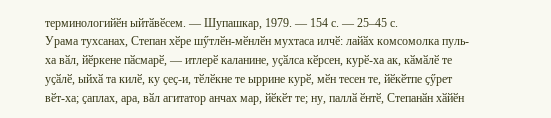терминологийӗн ыйтӑвӗсем. — Шупашкар, 1979. — 154 с. — 25–45 с.
Урама тухсанах, Степан хӗре шӳтлӗн-мӗнлӗн мухтаса илчӗ: лайӑх комсомолка пуль-ха вӑл, йӗркене пӑсмарӗ, — итлерӗ каланине, уҫӑлса кӗрсен, курӗ-ха ак, кӑмӑлӗ те уҫӑлӗ, ыйхӑ та килӗ, ку ҫеҫ-и, тӗлӗкне те ыррине курӗ, мӗн тесен те, йӗкӗтпе ҫӳрет вӗт-ха; ҫаплах, ара, вӑл агитатор анчах мар, йӗкӗт те; ну, паллӑ ӗнтӗ, Степанӑн хӑйӗн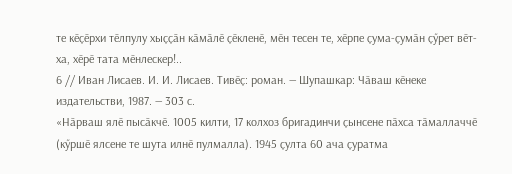те кӗҫӗрхи тӗлпулу хыҫҫӑн кӑмӑлӗ ҫӗкленӗ, мӗн тесен те, хӗрпе ҫума-ҫумӑн ҫӳрет вӗт-ха, хӗрӗ тата мӗнлескер!..
6 // Иван Лисаев. И. И. Лисаев. Тивӗҫ: роман. — Шупашкар: Чӑваш кӗнеке издательстви, 1987. — 303 с.
«Нӑрваш ялӗ пысӑкчӗ. 1005 килти, 17 колхоз бригадинчи ҫынсене пӑхса тӑмаллаччӗ (кӳршӗ ялсене те шута илнӗ пулмалла). 1945 ҫулта 60 ача ҫуратма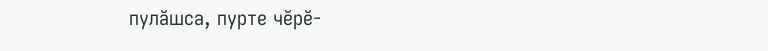пулӑшса, пурте чӗрӗ-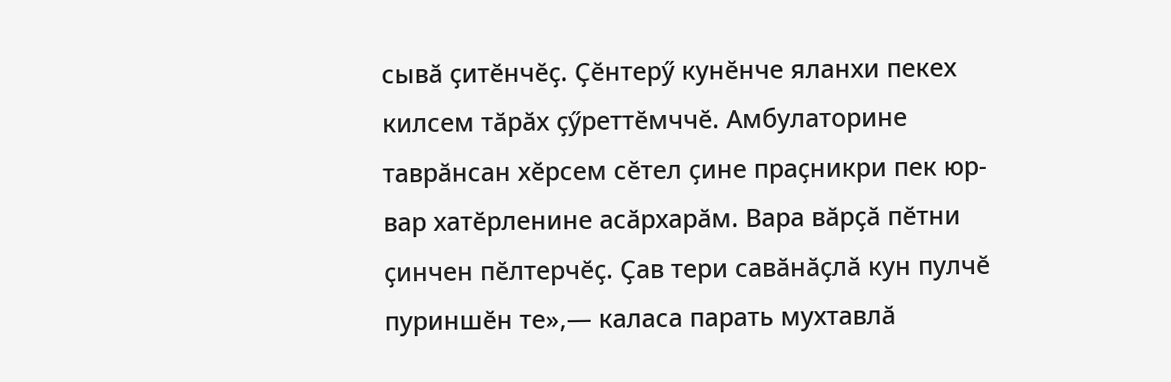сывӑ ҫитӗнчӗҫ. Ҫӗнтерӳ кунӗнче яланхи пекех килсем тӑрӑх ҫӳреттӗмччӗ. Амбулаторине таврӑнсан хӗрсем сӗтел ҫине праҫникри пек юр-вар хатӗрленине асӑрхарӑм. Вара вӑрҫӑ пӗтни ҫинчен пӗлтерчӗҫ. Ҫав тери савӑнӑҫлӑ кун пулчӗ пуриншӗн те»,— каласа парать мухтавлӑ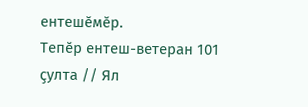ентешӗмӗр.
Тепӗр ентеш-ветеран 101 ҫулта // Ял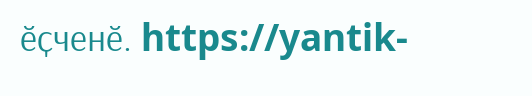ӗҫченӗ. https://yantik-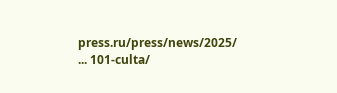press.ru/press/news/2025/ ... 101-culta/